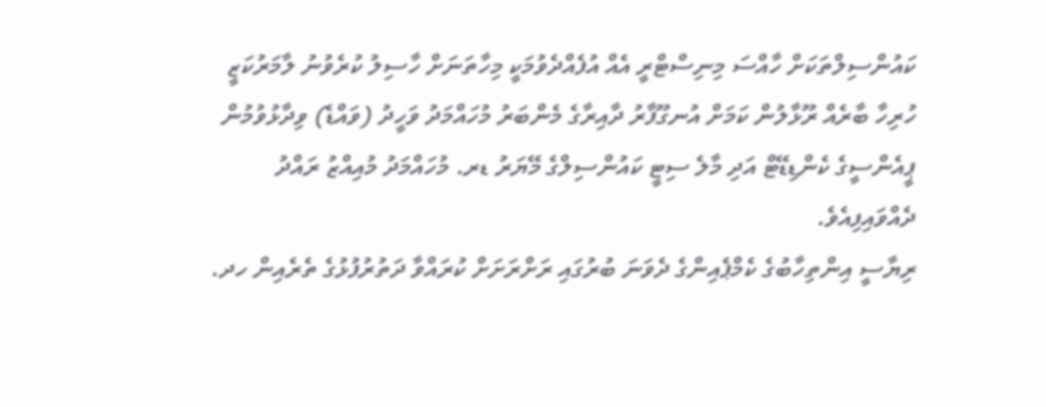ކައުންސިލްތަކަށް ހާއްސަ މިނިސްޓްރީ އެއް އުފެއްދެވުމަކީ މިހާތަނަށް ހާސިލު ކުރެވުނު ލާމަރުކަޒީ ހުރިހާ ބާރެއް ރޫޅާލުން ކަމަށް އުނގޫފާރު ދާއިރާގެ މެންބަރު މުހައްމަދު ވަހީދު (ވައްޑެ) ވިދާޅުވުމުން ޕީއެންސީގެ ކެންޑިޑޭޓް އަދި މާލެ ސިޓީ ކައުންސިލްގެ މޭޔަރު ޑރ. މުހައްމަދު މުއިއްޒު ރައްދު ދެއްވައިފިއެވެ.
ރިޔާސީ އިންތިހާބުގެ ކެމްޕެއިންގެ ދެވަނަ ބުރުގައި ރަށްރަށަށް ކުރައްވާ ދަތުރުފުޅުގެ ތެރެއިން ހދ.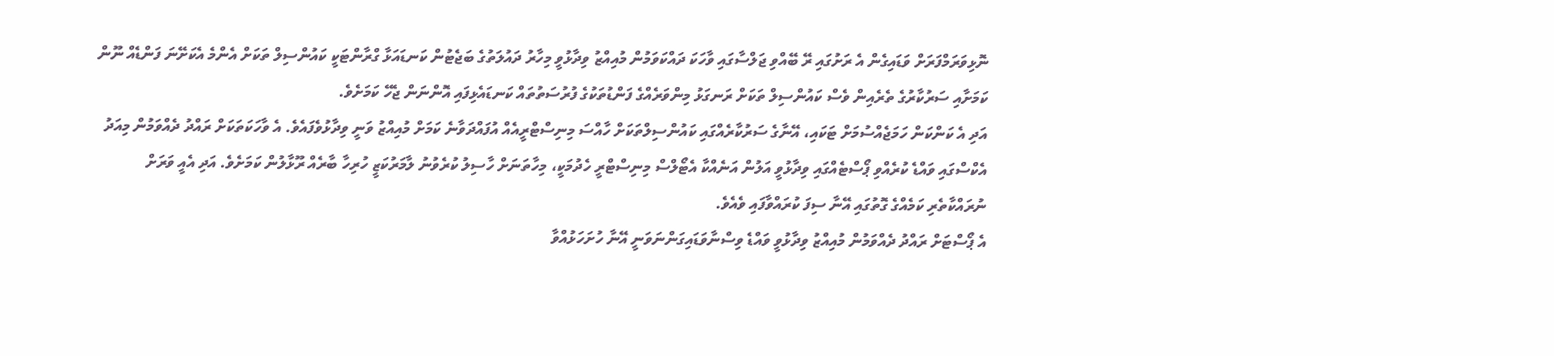ނޮޅިވަރަމްފަރަށް ވަޑައިގެން އެ ރަށުގައި ރޭ ބޭއްވި ޖަލްސާގައި ވާހަކަ ދައްކަވަމުން މުއިއްޒު ވިދާޅުވީ މިހާރު ދައުލަތުގެ ބަޖެޓުން ކަނޑައަޅާ ގްރާންޓަކީ ކައުންސިލް ތަކަށް އެންމެ އެކަށޭނަ ފަންޑެއް ނޫން ކަމަށާއި ސަރުކާރުގެ ތެރެއިން ވެސް ކައުންސިލް ތަކަށް ރަނގަޅު މިންވަރެއްގެ ފަންޑުތަކުގެ ފުރުސަތުތައް ކަނޑައެޅިފައި އޮންނަން ޖެހޭ ކަމަށެވެ.
އަދި އެ ކަންކަން ހަމަޖެއްސުމަށް ޓަކައި، އޭނާގެ ސަރުކާރެއްގައި ކައުންސިލްތަކަށް ހާއްސަ މިނިސްޓްރީއެއް އުފައްދަވާނެ ކަމަށް މުއިއްޒު ވަނީ ވިދާޅުވެފައެވެ. އެ ވާހަކަތަކަށް ރައްދު ދެއްވަމުން މިއަދު އެކްސްގައި ވައްޑެ ކުރެއްވި ޕޯސްޓެއްގައި ވިދާޅުވީ އަލުން އަނެއްކާ އެޓޯލްސް މިނިސްޓްރީ ހެދުމަކީ، މިހާތަނަށް ހާސިލު ކުރެވުނު ލާމަރުކަޒީ ހުރިހާ ބާރެއް ރޫޅާލުން ކަމަށެވެ. އަދި އެއީ ވަރަށް ނުރައްކާތެރި ކަމެއްގެ ގޮތުގައި އޭނާ ސިފަ ކުރައްވާފައި ވެއެވެ.
އެ ޕޯސްޓަށް ރައްދު ދެއްވަމުން މުއިއްޒު ވިދާޅުވީ ވައްޑެ ވިސްނާވަޑައިގަންނަވަނީ އޭނާ ހުށަހަޅުއްވާ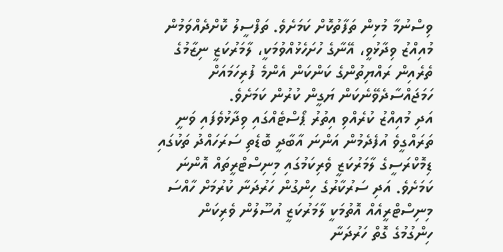ވިސްނުމާ މުޅިން ތަފާތުކޮށް ކަމަށެވެ. ތަފްސީލު ކޮށްދެއްވަމުން މުއިއްޒު ވިދާޅުވީ، އޭނާގެ ހުށަހެޅުއްވުމަކީ، ލާމަރުކަޒީ ނިޒާމުގެ ތެރެއިން ރައްޔިތުންގެ ކަންކަން އެންމެ ފުރިހަމައަށް ހަމަޖައްސާދެވޭނެކަން ޔަގީން ކުރުން ކަމަށެވެ.
އަދި މުއިއްޒު ކުރެއްވި އިތުރު ޕޯސްޓެއްގައި ވިދާޅުވެފައި ވަނީ ތަރައްގީވެ އުފެދެމުން އަންނަ އާބާދީ ބޮޑެތި ސަރަހައްދު ތަކުގައި ޑިމޮކްރަސީގެ ލާމަރުކަޒީ ވެރިކަމުގައި މިނިސްޓްރީތައް އޮންނަ ކަމަށެވެ. އަދި ސަރުކާރުގެ ހިންގުން ހަރުދަނާ ކުރުމަށް ހާއްސަ މިނިސްޓްރީއެއް އޮތުމަކީ ލާމަރުކަޒީ އުސޫލުން ވެރިކަން ހިންގުމުގެ ގޮތް ހަރުދަނާ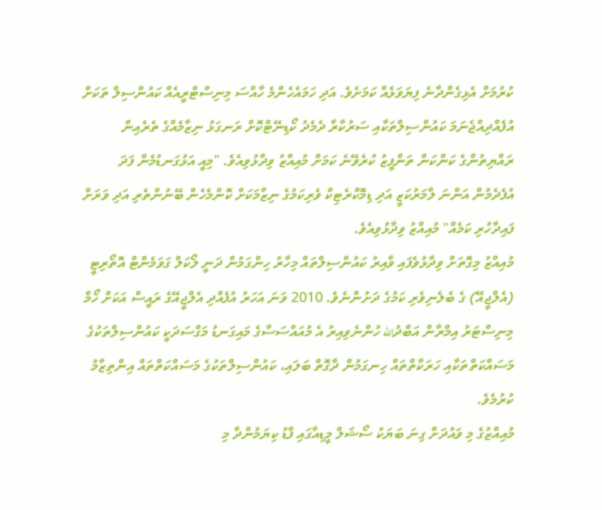ކުރުމަށް އެޅިގެންދާނެ ފިޔަވަޅެއް ކަމަށެވެ. އަދި ހަމައެހެންމެ ހާއްސަ މިނިސްޓްރީއެއް ކައުންސިލް ތަކަށް އުފެއްދިއްޖެނަމަ ކައުންސިލްތަކާއި ސަރުކާރާ ދެމެދު ކޯޑިނޭޓްކޮށް ރަނގަޅު ނިޒާމެއްގެ ތެރެއިން ރައްޔިތުންގެ ކަންކަން ތަންފީޒު ކުރެވޭނެ ކަމަށް މުއިއްޒު ވިދާޅުވިއެވެ. "މިއީ އަޅުގަނޑުމެން ފަދަ އުފެދެމުން އަންނަ ލާމަރުކަޒީ އަދި ޑިމޮކްރެޓިކް ވެރިކަމުގެ ނިޒާމަކަށް ކޮންމެހެން ބޭނުންތެރި އަދި ވަރަށް ފައިދާހުރި ކަމެއް" މުއިއްޒު ވިދާޅުވިއެވެ.
މުއިއްޒު މިގޮތަށް ވިދާޅުވެފައި ވާއިރު ކައުންސިލްތައް މިހާރު ހިންގަމުން ދަނީ ލޯކަލް ގަވަމެންޓް އޮތޯރިޓީ (އެލްޖީއޭ) ގެ ބެލެނިވެރި ކަމުގެ ދަށުންނެވެ. 2010 ވަނަ އަހަރު އުފެއްދި އެލްޖީއޭގެ ރައީސް އަކަށް ހޯމް މިނިސްޓަރު އިމްރާން އަބްދުالله ހުންނެވިއިރު އެ މުއައްސަސާގެ މައިގަނޑު މަގްސަދަކީ ކައުންސިލްތަކުގެ މަސައްކަތްތަކާއި ހަރަކާތްތައް ހިނގަމުން ދާގޮތް ބަލައި، ކައުންސިލްތަކުގެ މަސައްކަތްތައް އިންތިޒާމު ކުރުމެވެ.
މުއިއްޒުގެ މި ވައުދަށް ގިނަ ބަޔަކު ސޯޝަލް މީޑިއާގައި ފާޑު ކިޔަމުންދާ މި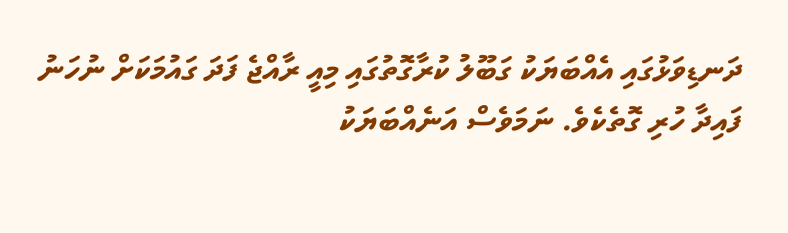ދަނޑިވަޅުގައި އެއްބަޔަކު ގަބޫލު ކުރާގޮތުގައި މިއީ ރާއްޖެ ފަދަ ގައުމަކަށް ނުހަނު ފައިދާ ހުރި ގޮތެކެވެ. ނަމަވެސް އަނެއްބަޔަކު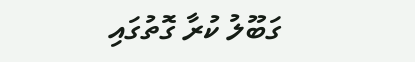ގަބޫލު ކުރާ ގޮތުގައި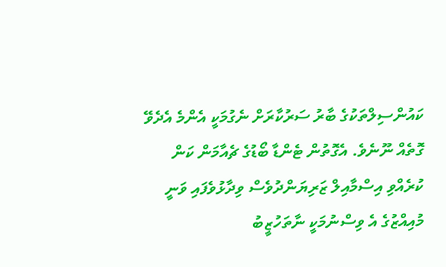ކައުންސިލްތަކުގެ ބާރު ސަރުކާރަށް ނެގުމަކީ އެންމެ އެދެވޭ ގޮތެއް ނޫނެވެ. އެގޮތުން ޓެންޑާ ބޯޑުގެ ޗެއާމަން ކަން ކުރެއްވި އިސްމާއިލް ޒަރިޔަންދުވެސް ވިދާޅުވެފައި ވަނީ މުއިއްޒުގެ އެ ވިސްނުމަކީ ނާތަހުޒީބު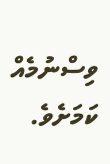ވިސްނުމެއް ކަމަށެވެ.